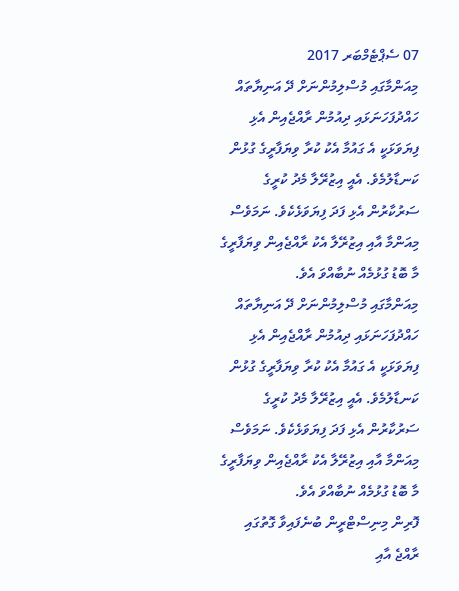07 ސެޕްޓެމްބަރ 2017
މިއަންމާގައި މުސްލިމުންނަށް ދޭ އަނިޔާތައް ހައްދުފަހަނަޅައި ދިއުމުން ރާއްޖެއިން އެޅި ފިޔަވަޅަކީ އެ ގައުމާ އެކު ކުރާ ވިޔަފާރީގެ ގުޅުން ކަނޑާލުމެވެ. އެއީ އިޒުރޭލާ މެދު ކުރީގެ ސަރުކާރުން އެޅި ފަދަ ފިޔަވަޅެކެވެ. ނަމަވެސް މިއަންމާ އާއި އިޒުރޭލާ އެކު ރާއްޖެއިން ވިޔަފާރީގެ މާ ބޮޑު ގުޅުމެއް ނުބާއްވަ އެވެ.
މިއަންމާގައި މުސްލިމުންނަށް ދޭ އަނިޔާތައް ހައްދުފަހަނަޅައި ދިއުމުން ރާއްޖެއިން އެޅި ފިޔަވަޅަކީ އެ ގައުމާ އެކު ކުރާ ވިޔަފާރީގެ ގުޅުން ކަނޑާލުމެވެ. އެއީ އިޒުރޭލާ މެދު ކުރީގެ ސަރުކާރުން އެޅި ފަދަ ފިޔަވަޅެކެވެ. ނަމަވެސް މިއަންމާ އާއި އިޒުރޭލާ އެކު ރާއްޖެއިން ވިޔަފާރީގެ މާ ބޮޑު ގުޅުމެއް ނުބާއްވަ އެވެ.
ފޮރިން މިނިސްޓްރީން ބުނެފައިވާ ގޮތުގައި ރާއްޖެ އާއި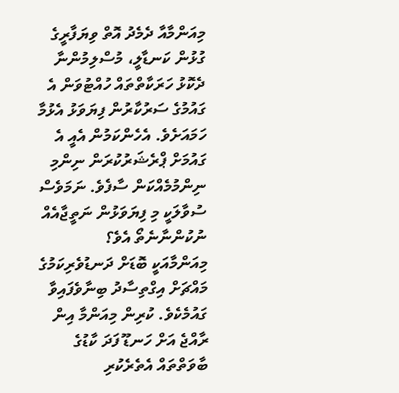މިއަންމާއާ ދެމެދު އޮތް ވިޔަފާރީގެ ގުޅުން ކަނޑާލީ، މުސްލިމުންނާ ދެކޮޅު ހަރަކާތްތައް ހުއްޓުވަން އެ ގައުމުގެ ސަރުކާރުން ފިޔަވަޅު އެޅުމާ ހަމައަށެވެ. އެހެންކަމުން އެއީ އެ ގައުމަށް ޕްރެޝަރުކުރަން ނިންމި ނިންމުމެއްކަން ސާފެވެ. ނަމަވެސް ސުވާލަކީ މި ފިޔަވަޅުން ނަތީޖާއެއް ނުކުންނާނެތޯ އެވެ؟
މިއަންމާއަކީ ބޮޑަށް ދަނޑުވެރިކަމުގެ މައްޗަށް އިގްތިސާދު ބިނާވެފައިވާ ގައުމެކެވެ. ކުރިން މިއަންމާ އިން ރާއްޖެ އަށް ހަނޑޫ ފަދަ ކާޑުގެ ބާވަތްތައް އެތެރެކުރި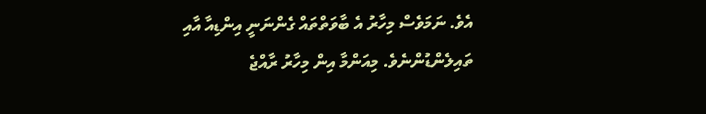އެވެ. ނަމަވެސް މިހާރު އެ ބާވަތްތައް ގެންނަނީ އިންޑިއާ އާއި ތައިލެންޑުންނެވެ. މިއަންމާ އިން މިހާރު ރާއްޖެ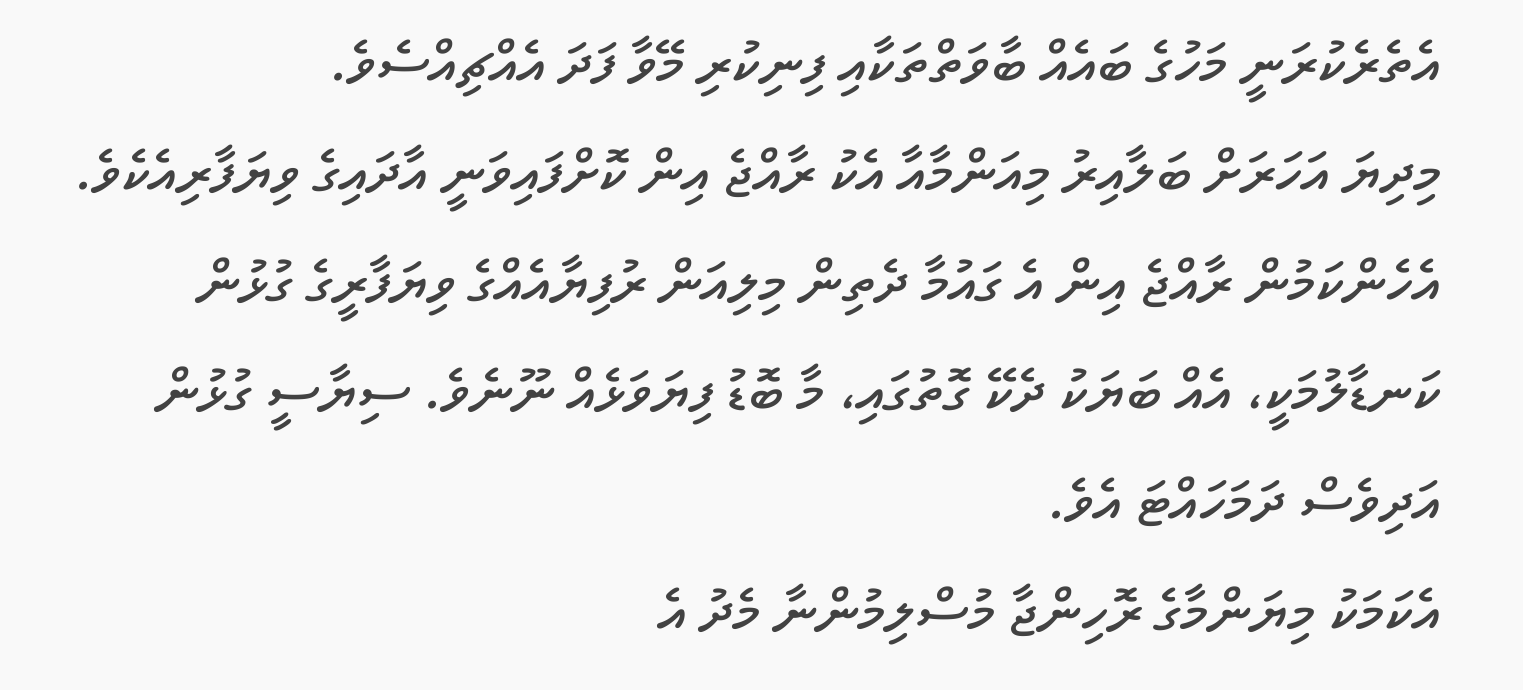އެތެރެކުރަނީ މަހުގެ ބައެއް ބާވަތްތަކާއި ފިނިކުރި މޭވާ ފަދަ އެއްޗިއްސެވެ.
މިދިޔަ އަހަރަށް ބަލާއިރު މިއަންމާއާ އެކު ރާއްޖެ އިން ކޮށްފައިވަނީ އާދައިގެ ވިޔަފާރިއެކެވެ. އެހެންކަމުން ރާއްޖެ އިން އެ ގައުމާ ދެތިން މިލިއަން ރުފިޔާއެއްގެ ވިޔަފާރީގެ ގުޅުން ކަނޑާލުމަކީ، އެއް ބަޔަކު ދެކޭ ގޮތުގައި، މާ ބޮޑު ފިޔަވަޅެއް ނޫނެވެ. ސިޔާސީ ގުޅުން އަދިވެސް ދަމަހައްޓަ އެވެ.
އެކަމަކު މިޔަންމާގެ ރޮހިންޖާ މުސްލިމުންނާ މެދު އެ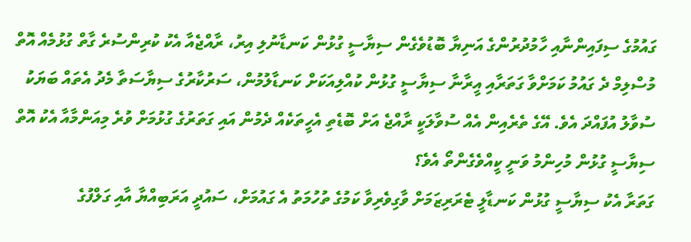ގައުމުގެ ސިފައިންނާއި ހާމުދުރުންގެ އަނިޔާ ބޮޑުވެގެން ސިޔާސީ ގުޅުން ކަނޑާނުލި އިރު، ރާއްޖެއާ އެކު ކުރިންސުރެ ގާތް ގުޅުމެއް އޮތް މުސްލިމް ދެ ގައުމު ކަމަށްވާ ގަތަރާއި އީރާނާ ސިޔާސީ ގުޅުން ކުއްލިއަކަށް ކަނޑާލުމުން، ސަރުކާރުގެ ސިޔާސަތާ މެދު އެތައް ބަޔަކު ސުވާލު އުފައްދަ އެވެ. އޭގެ ތެރެއިން އެއް ސުވާލަކީ ރާއްޖެ އަށް ބޮޑެތި އެހީތަކެއް ދެމުން އައި ގަތަރުގެ ގުޅުމަށް ވުރެ މިއަންމާއާ އެކު އޮތް ސިޔާސީ ގުޅުން މުހިންމު ވަނީ ކީއްވެގެންތޯ އެވެ؟
ގަތަރާ އެކު ސިޔާސީ ގުޅުން ކަނޑާލީ ޓެރަރިޒަމަށް ވާގިވެރިވާ ކަމުގެ ތުހުމަތު އެ ގައުމަށް، ސައުދީ އަރަބިއްޔާ އާއި ގަލްފުގެ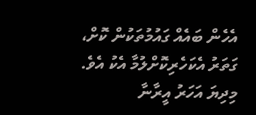އެހެން ބައެއް ގައުމުތަކުން ކޮށް، ގަތަރު އެކަހެރިކޮށްލުމާ އެކު އެވެ.
މިދިޔަ އަހަރު އީރާނާ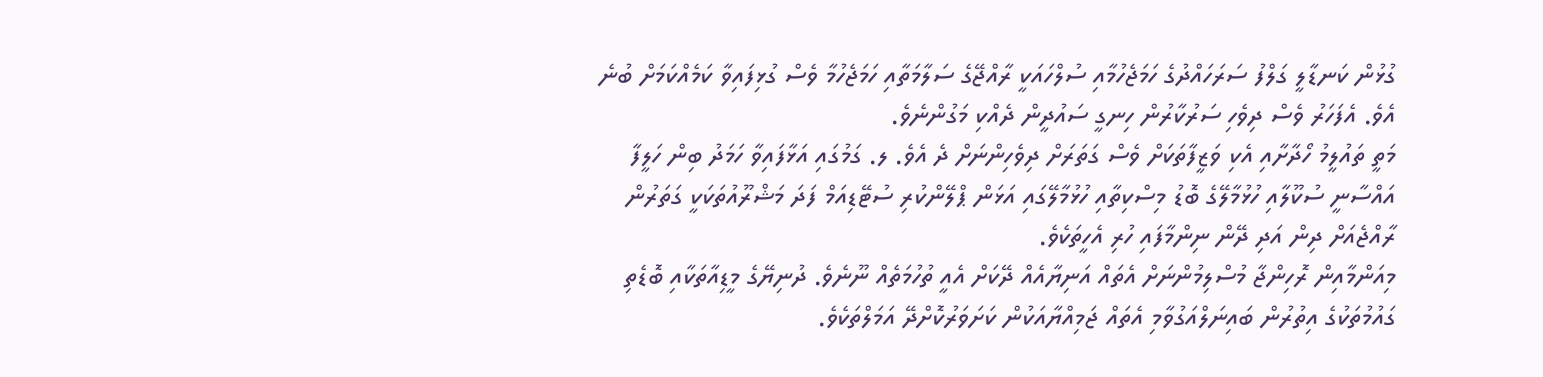ގުޅުން ކަނޑާލީ ގަލްފު ސަރަހައްދުގެ ހަމަޖެހުމާއި ސުލްހައަކީ ރާއްޖޭގެ ސަލާމަތާއި ހަމަޖެހުމާ ވެސް ގުޅިފައިވާ ކަމެއްކަމަށް ބުނެ އެވެ. އެފަހަރު ވެސް ދިވެހި ސަރުކާރުން ހިނގީ ސައުދީން ދެއްކި މަގުންނެވެ.
މަތީ ތައުލީމު ހޯދާށާއި އެކި ވަޒީފާތަކަށް ވެސް ގަތަރަށް ދިވެހިންނަށް ދެ އެވެ. ލ. ގަމުގައި އަޅާފައިވާ ހަމަދު ބިން ހަލީފާ އައްސާނީ ސުކޫލާއި ހުޅުމާލޭގެ ބޮޑު މިސްކިތާއި ހުޅުމާލޭގައި އަޅަން ޕްލޭންކުރި ސުޓޭޑިއަމް ފަދަ މަޝްރޫއުތަކަކީ ގަތަރުން ރާއްޖެއަށް ދިން އަދި ދޭން ނިންމާފައި ހުރި އެހީތަކެވެ.
މިއަންމާއިން ރޮހިންޖާ މުސްލިމުންނަށް އެތައް އަނިޔާއެއް ދޭކަށް އެއީ ތުހުމަތެއް ނޫނެވެ. ދުނިޔޭގެ މީޑިއާތަކާއި ބޮޑެތި ގައުމުތަކުގެ އިތުރުން ބައިނަލްއަގުވާމި އެތައް ޖަމިއްޔާއަކުން ކަށަވަރުކޮށްދޭ އަމަލްތަކެވެ.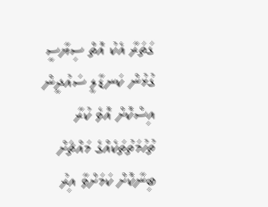ގަތަރާ އެކު އޮތް ސިޔާސީ ގުޅުން ކަނޑާލީ ސައުދީން އިސްކޮށް އޮވެ ކުރާ ތުހުމަތުތަކެއްގެ މައްޗަށް ބިނާކޮށް ކަމަށްވާ އިރު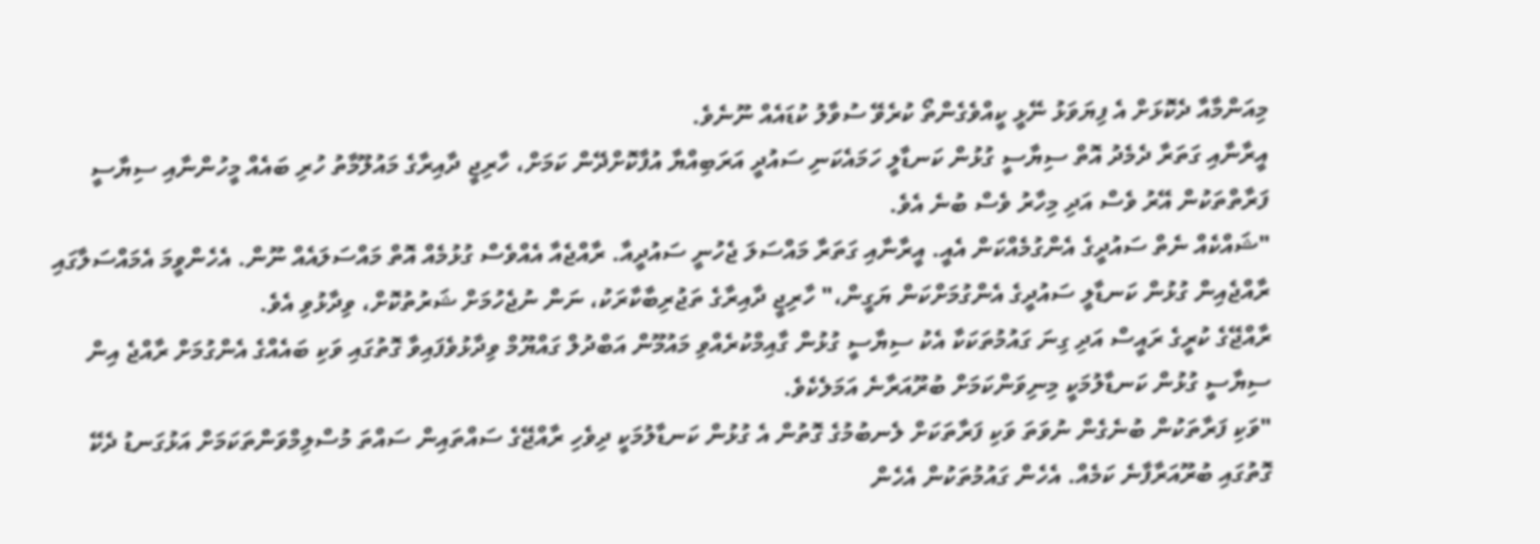މިއަންމާއާ ދެކޮޅަށް އެ ފިޔަވަޅު ނޭޅީ ކީއްވެގެންތޯ ކުރެވޭ ސުވާލު ކުޑައެއް ނޫނެވެ.
އީރާނާއި ގަތަރާ ދެމެދު އޮތް ސިޔާސީ ގުޅުން ކަނޑާލީ ހަމައެކަނި ސައުދީ އަރަބިއްޔާ އުފާކޮށްދޭން ކަމަށް، ހާރިޖީ ދާއިރާގެ މައުލޫމާތު ހުރި ބައެއް މީހުންނާއި ސިޔާސީ ފަރާތްތަކުން އޭރު ވެސް އަދި މިހާރު ވެސް ބުނެ އެވެ.
"ޝައްކެއް ނެތް ސައުދީގެ އެންގުމެއްކަން އެއީ. އީރާނާއި ގަތަރާ މައްސަލަ ޖެހުނީ ސައުދީއާ. ރާއްޖެއާ އެއްވެސް ގުޅުމެއް އޮތް މައްސަލައެއް ނޫން. އެހެންވީމަ އެމައްސަލާގައި ރާއްޖެއިން ގުޅުން ކަނޑާލީ ސައުދީގެ އެންގުމަށްކަން ޔަގީން،" ހާރިޖީ ދާއިރާގެ ތަޖުރިބާކާރަކު، ނަން ނުޖެހުމަށް ޝަރުތުކޮށް، ވިދާޅުވި އެވެ.
ރާއްޖޭގެ ކުރީގެ ރައީސް އަދި ގިނަ ގައުމުތަކަކާ އެކު ސިޔާސީ ގުޅުން ގާއިމްކުރެއްވި މައުމޫން އަބްދުލް ގައްޔޫމް ވިދާޅުވެފައިވާ ގޮތުގައި ވަކި ބައެއްގެ އެންގުމަށް ރާއްޖެ އިން ސިޔާސީ ގުޅުން ކަނޑާލުމަކީ މިނިވަންކަމަށް ބުރޫއަރާނެ އަމަލެކެވެ.
"ވަކި ފަރާތަކުން ބުނެގެން ނުވަތަ ވަކި ފަރާތަކަށް ލެނބުމުގެ ގޮތުން އެ ގުޅުން ކަނޑާލުމަކީ ދިވެހި ރާއްޖޭގެ ސައްތައިން ސައްތަ މުސްލިމްވަންތަކަމަށް އަޅުގަނޑު ދެކޭ ގޮތުގައި ބުރޫއަރާފާނެ ކަމެއް. އެހެން ގައުމުތަކުން އެހެން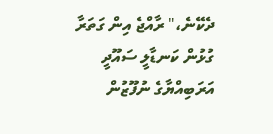ދެކޭނެ،" ރާއްޖެ އިން ގަތަރާ ގުޅުން ކަނޑާލީ ސައޫދީ އަރަބިއްޔާގެ ނުފޫޒުން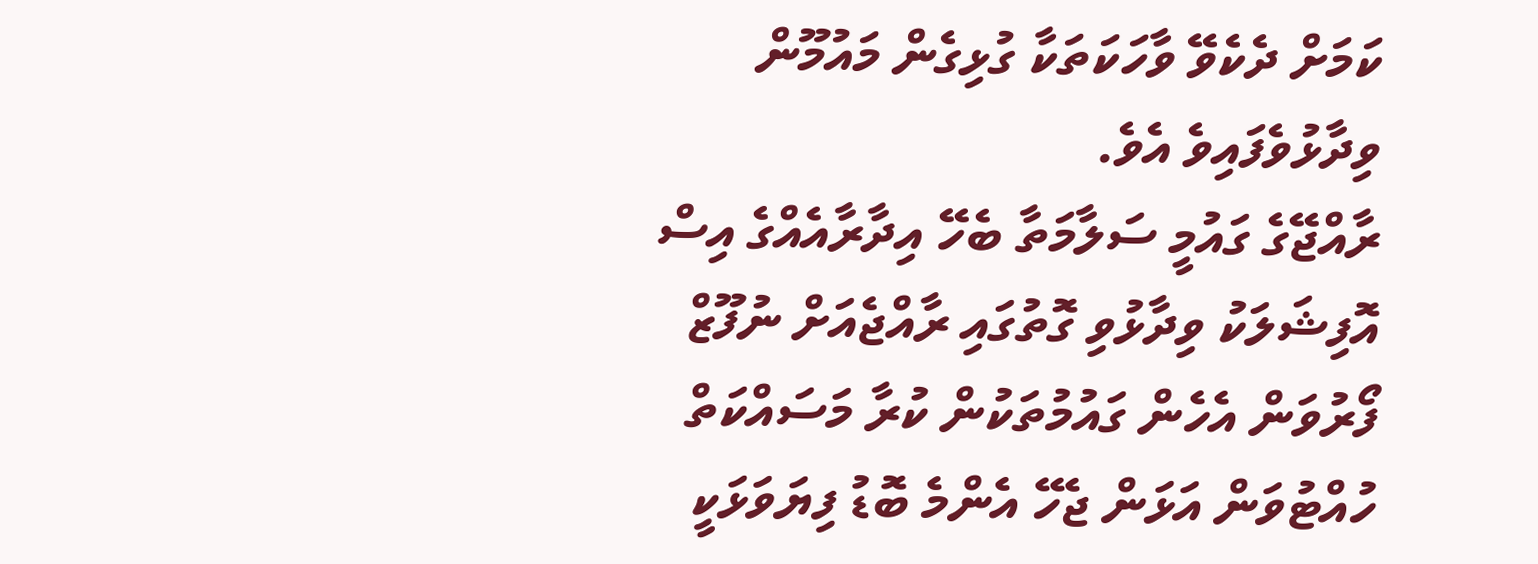ކަމަށް ދެކެވޭ ވާހަކަތަކާ ގުޅިގެން މައުމޫން ވިދާޅުވެފައިވެ އެވެ.
ރާއްޖޭގެ ގައުމީ ސަލާމަތާ ބެހޭ އިދާރާއެއްގެ އިސް އޮފިޝަލަކު ވިދާޅުވި ގޮތުގައި ރާއްޖެއަށް ނުފޫޒް ފޯރުވަން އެހެން ގައުމުތަކުން ކުރާ މަސައްކަތް ހުއްޓުވަން އަޅަން ޖެހޭ އެންމެ ބޮޑު ފިޔަވަޅަކީ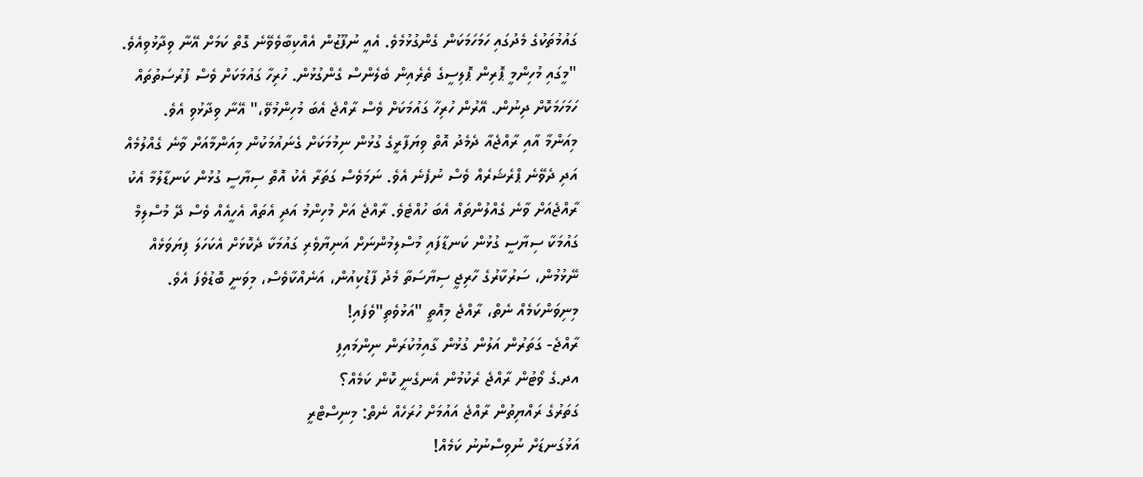ގައުމުތަކުގެ މެދުގައި ހަމަހަމަކަން ގެންގުޅުމެވެ. އެއީ ނުފޫޒުން އެއްކިބާވެވޭނެ ގޮތް ކަމަށް އޭނާ ވިދާޅުވިއެވެ.
"މީގައި މުހިންމީ ޕޮރިން ޕޮލިސީގެ ތެރެއިން ބެލެންސް ގެންގުޅުން. ހުރިހާ ގައުމަކަށް ވެސް ފުރުސަތުތައް ހަމަހަމަކޮށް ދިނުން. އޭރުން ހުރިހާ ގައުމަކަށް ވެސް ރާއްޖެ އެބަ މުހިންމުވޭ،" އޭނާ ވިދާޅުވި އެވެ.
މިއަންމާ އާއި ރާއްޖެއާ ދެމެދު އޮތް ވިޔަފާރީގެ ގުޅުން ނިމުމަކަށް ގެނައުމަކުން މިއަންމާއަށް ވާނެ ގެއްލުމެއް އަދި ދެވޭނެ ޕްރެޝަރެއް ވެސް ނުފެނެ އެވެ. ނަމަވެސް ގަތަރާ އެކު އޮތް ސިޔާސީ ގުޅުން ކަނޑާލުމާ އެކު ރާއްޖެއަށް ވާނެ ގެއްލުންތައް އެބަ ހުއްޓެވެ. ރާއްޖެ އަށް މުހިންމު އަދި އެތައް އެހީއެއް ވެސް ދޭ މުސްލިމް ގައުމަކާ ސިޔާސީ ގުޅުން ކަނޑާފައި މުސްލިމުންނަށް އަނިޔާވެރި ގައުމަކާ ދެކޮޅަށް އެކަހަލަ ފިޔަވަޅެއް ނޭޅުމުން، ސަރުކާރުގެ ހާރިޖީ ސިޔާސަތާ މެދު ފާޑުކިއުން، އަނެއްކާވެސް، މިވަނީ ބޮޑުވެފަ އެވެ.
މިނިވަންކަމެއް ނެތް، ރާއްޖެ މިއޮތީ "އަޅުވެތި"ވެފައި!
ރާއްޖެ- ގަތަރުން އަލުން ގުޅުން ގާއިމުކުރަން ނިންމައިފި
އދ.ގެ ވޯޓުން ރާއްޖެ ރެކުމުން އެނގެނީ ކޮން ކަމެއް؟
ގަތަރުގެ ރައްޔިތުން ރާއްޖެ އައުމަށް ހުރަހެއް ނެތް: މިނިސްޓްރީ
އަޅުގަނޑަށް ނުވިސްނުނު ކަމެއް!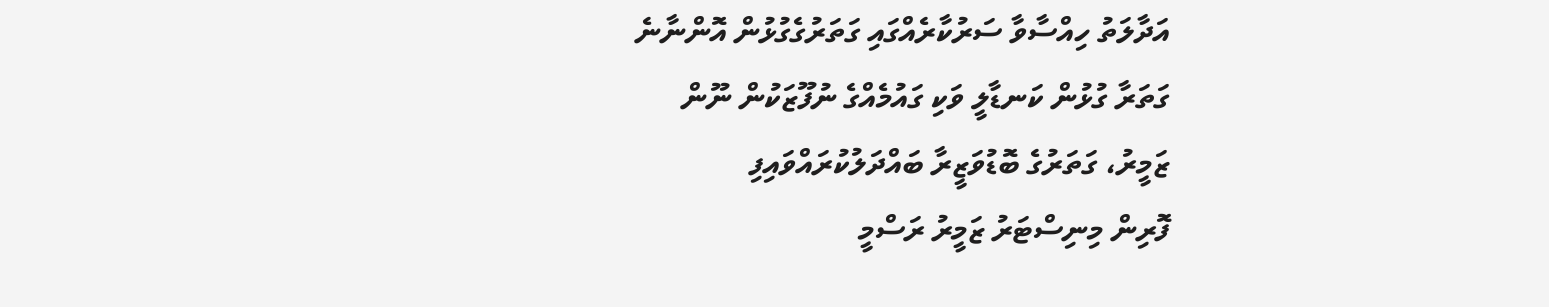އަދާލަތު ހިއްސާވާ ސަރުކާރެއްގައި ގަތަރުގެގުޅުން އޮންނާނެ
ގަތަރާ ގުޅުން ކަނޑާލީ ވަކި ގައުމެއްގެ ނުފޫޒަކުން ނޫން
ޒަމީރު، ގަތަރުގެ ބޮޑުވަޒީރާ ބައްދަލުކުރައްވައިފި
ފޮރިން މިނިސްޓަރު ޒަމީރު ރަސްމީ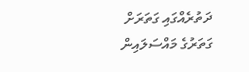ދަތުރެއްގައި ގަތަރަށް
ގަތަރުގެ މައްސަލައިން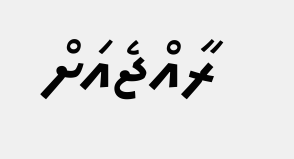ރާއްޖެއަށް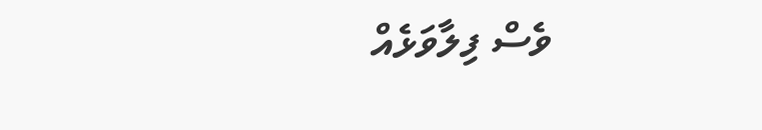ވެސް ފިލާވަޅެއް